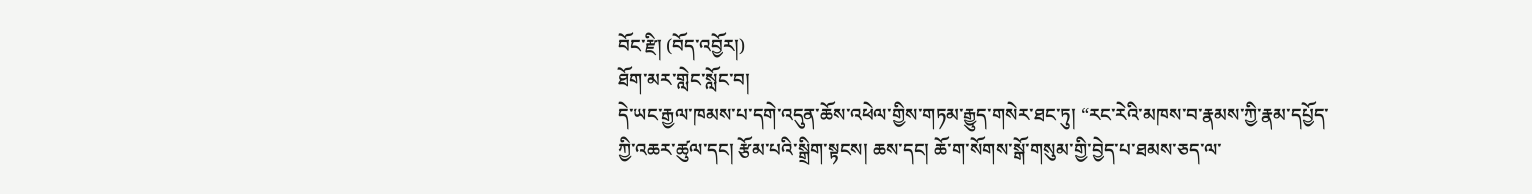བོང་རྫི། (བོད་འབྱོར།)
ཐོག་མར་གླེང་སློང་བ།
དེ་ཡང་རྒྱལ་ཁམས་པ་དགེ་འདུན་ཆོས་འཕེལ་གྱིས་གཏམ་རྒྱུད་གསེར་ཐང་ཏུ། “རང་རེའི་མཁས་བ་རྣམས་ཀྱི་རྣམ་དཔྱོད་ཀྱི་འཆར་ཚུལ་དང། རྩོམ་པའི་སྒྲིག་སྟངས། ཆས་དང། ཆོ་ག་སོགས་སྒོ་གསུམ་གྱི་བྱེད་པ་ཐམས་ཅད་ལ་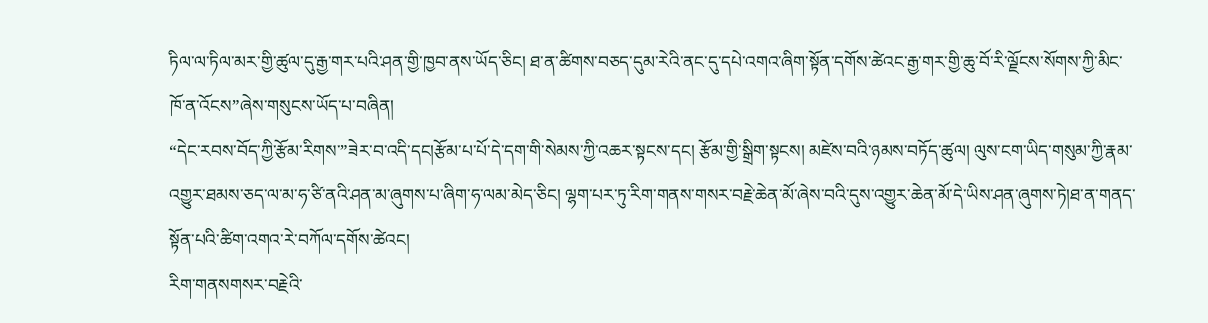ཏིལ་ལ་ཏིལ་མར་གྱི་ཚུལ་དུ་རྒྱ་གར་པའི་ཤན་གྱི་ཁྱབ་ནས་ཡོད་ཅིང། ཐ་ན་ཚིགས་བཅད་དུམ་རེའི་ནང་དུ་དཔེ་འགའ་ཞིག་སྟོན་དགོས་ཚེའང་རྒྱ་གར་གྱི་ཆུ་བོ་རི་ལྗོངས་སོགས་ཀྱི་མིང་ཁོ་ན་འོངས”ཞེས་གསུངས་ཡོད་པ་བཞིན།
“དེང་རབས་བོད་ཀྱི་རྩོམ་རིགས་”ཟེར་བ་འདི་དང།རྩོམ་པ་པོ་དེ་དག་གི་སེམས་ཀྱི་འཆར་སྟངས་དང། རྩོམ་གྱི་སྒྲིག་སྟངས། མཛེས་བའི་ཉམས་བཏོད་ཚུལ། ལུས་ངག་ཡིད་གསུམ་ཀྱི་རྣམ་འགྱུར་ཐམས་ཅད་ལ་མ་ཧ་ཙི་ནའི་ཤན་མ་ཞུགས་པ་ཞིག་ཧ་ལམ་མེད་ཅིང། ལྷག་པར་ཏུ་རིག་གནས་གསར་བརྗེ་ཆེན་མོ་ཞེས་བའི་དུས་འགྱུར་ཆེན་མོ་དེ་ཡིས་ཤན་ཞུགས་ཏེ།ཐ་ན་གནད་སྟོན་པའི་ཚིག་འགའ་རེ་བཀོལ་དགོས་ཚེའང།
རིག་གནསགསར་བརྗེའི་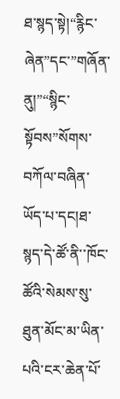ཐ་སྙད་སྟེ།“རྙིང་ཞེན”དང་”གཞོན་ནུ།”“སྙིང་སྟོབས”སོགས་བཀོལ་བཞིན་ཡོད་པ་དང།ཐ་སྙད་དེ་ཚོ་ནི་་ཁོང་ཚོའི་སེམས་སུ་ཐུན་མོང་མ་ཡིན་པའི་ངར་ཆེན་པོ་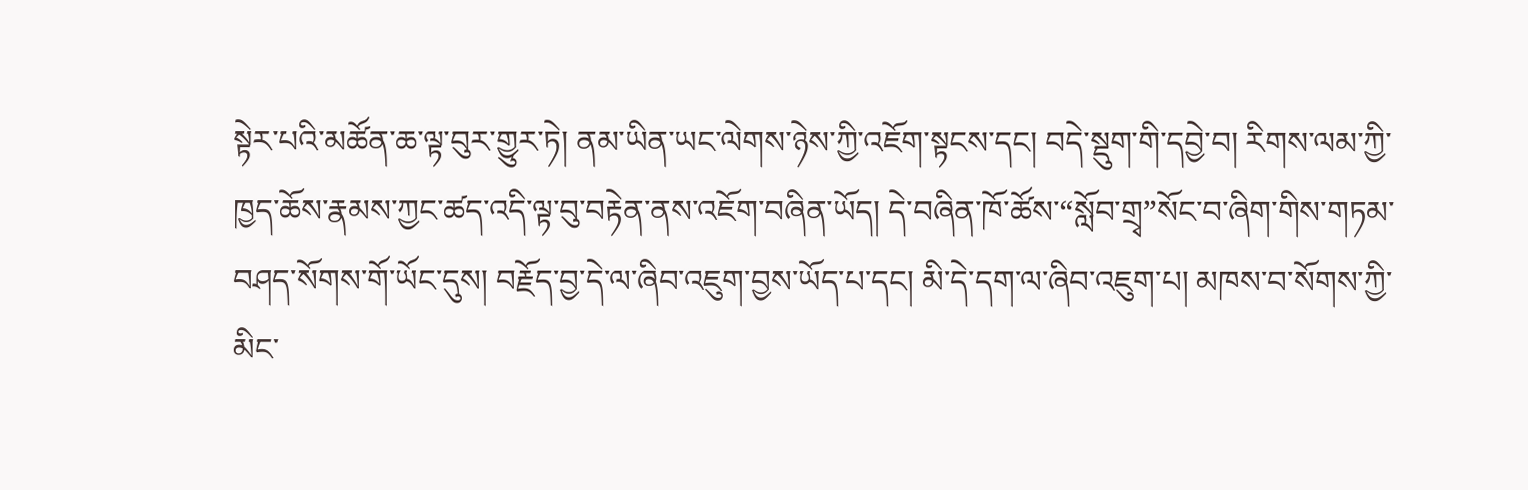སྟེར་པའི་མཚོན་ཆ་ལྟ་བུར་གྱུར་ཏེ། ནམ་ཡིན་ཡང་ལེགས་ཉེས་ཀྱི་འཇོག་སྟངས་དང། བདེ་སྡུག་གི་དབྱེ་བ། རིགས་ལམ་ཀྱི་ཁྱད་ཆོས་རྣམས་ཀྱང་ཚད་འདི་ལྟ་བུ་བརྟེན་ནས་འཇོག་བཞིན་ཡོད། དེ་བཞིན་ཁོ་ཚོས་“སློབ་གྲྭ”སོང་བ་ཞིག་གིས་གཏམ་བཤད་སོགས་གོ་ཡོང་དུས། བརྗོད་བྱ་དེ་ལ་ཞིབ་འཇུག་བྱས་ཡོད་པ་དང། མི་དེ་དག་ལ་ཞིབ་འཇུག་པ། མཁས་བ་སོགས་ཀྱི་མིང་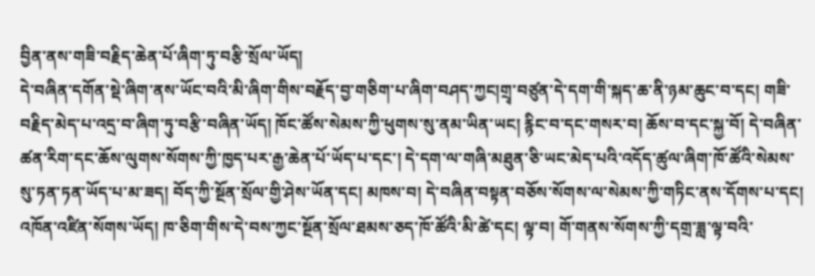བྱིན་ནས་གཟི་བརྗིད་ཆེན་པོ་ཞིག་ཏུ་བརྩི་སྲོལ་ཡོད།
དེ་བཞིན་དགོན་སྡེ་ཞིག་ནས་ཡོང་བའི་མི་ཞིག་གིས་བརྗོད་བྱ་གཅིག་པ་ཞིག་བཤད་ཀྱང།གྲྭ་བཙུན་དེ་དག་གི་སྐད་ཆ་ནི་ཉམ་ཆུང་བ་དང། གཟི་བརྗིད་མེད་པ་འདྲ་བ་ཞིག་ཏུ་བརྩི་བཞིན་ཡོད། ཁོང་ཚོས་སེམས་ཀྱི་ཕུགས་སུ་ནམ་ཡིན་ཡང། རྙིང་བ་དང་གསར་བ། ཆོས་བ་དང་སྐྱ་བོ། དེ་བཞིན་ཚན་རིག་དང་ཆོས་ལུགས་སོགས་ཀྱི་ཁྱད་པར་རྒྱ་ཆེན་པོ་ཡོད་པ་དང་། དེ་དག་ལ་གཞི་མཐུན་ཅི་ཡང་མེད་པའི་འདོད་ཚུལ་ཞིག་ཁོ་ཚོའི་སེམས་སུ་ཏན་ཏན་ཡོད་པ་མ་ཟད། བོད་ཀྱི་སྔོན་སྲོལ་གྱི་ཤེས་ཡོན་དང། མཁས་བ། དེ་བཞིན་བསྟན་བཅོས་སོགས་ལ་སེམས་ཀྱི་གཏིང་ནས་དོགས་པ་དང། འཁོན་འཛིན་སོགས་ཡོད། ཁ་ཅིག་གིས་དེ་བས་ཀྱང་སྔོན་སྲོལ་ཐམས་ཅད་ཁོ་ཚོའི་མི་ཚེ་དང། ལྟ་བ། གོ་གནས་སོགས་ཀྱི་དགྲ་ཟླ་ལྟ་བའི་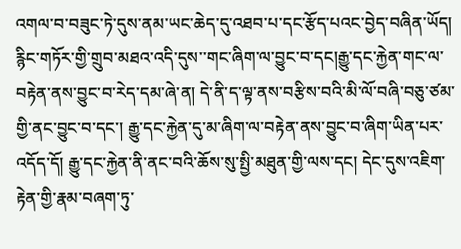འགལ་བ་བཟུང་ཏེ་དུས་ནམ་ཡང་ཆེད་དུ་འཐབ་པ་དང་རྩོད་པའང་བྱེད་བཞིན་ཡོད། རྙིང་གཏོར་གྱི་གྲུབ་མཐའ་འདི་དུས་་གང་ཞིག་ལ་བྱུང་བ་དང།རྒྱུ་དང་རྐྱེན་གང་ལ་བརྟེན་ནས་བྱུང་བ་རེད་དམ་ཞེ་ན། དེ་ནི་ད་ལྟ་ནས་བརྩིས་བའི་མི་ལོ་བཞི་བཅུ་ཙམ་གྱི་ནང་བྱུང་བ་དང་། རྒྱུ་དང་རྐྱེན་དུ་མ་ཞིག་ལ་བརྟེན་ནས་བྱུང་བ་ཞིག་ཡིན་པར་འདོད་དོ། རྒྱུ་དང་རྐྱེན་ནི་ནང་བའི་ཆོས་སུ་སྤྱི་མཐུན་གྱི་ལས་དང། དེང་དུས་འཇིག་རྟེན་གྱི་རྣམ་བཞག་ཏུ་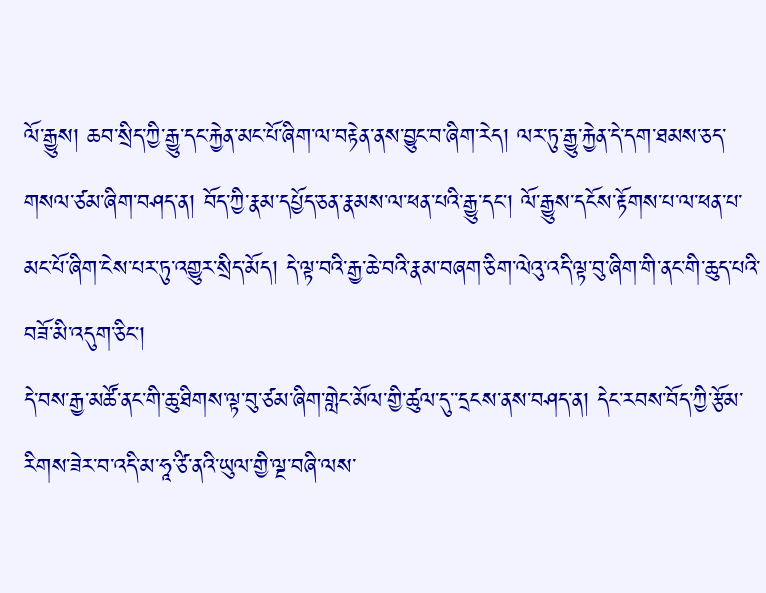ལོ་རྒྱུས། ཆབ་སྲིད་ཀྱི་རྒྱུ་དང་རྐྱེན་མང་པོ་ཞིག་ལ་བརྟེན་ནས་བྱུང་བ་ཞིག་རེད། ལར་ཏུ་རྒྱུ་རྐྱེན་དེ་དག་ཐམས་ཅད་གསལ་ཙམ་ཞིག་བཤད་ན། བོད་ཀྱི་རྣམ་དཔྱོད་ཅན་རྣམས་ལ་ཕན་པའི་རྒྱུ་དང། ལོ་རྒྱུས་དངོས་རྟོགས་པ་ལ་ཕན་པ་མང་པོ་ཞིག་ངེས་པར་ཏུ་འགྱུར་སྲིད་མོད། དེ་ལྟ་བའི་རྒྱ་ཆེ་བའི་རྣམ་བཞག་ཅིག་ལེའུ་འདི་ལྟ་བུ་ཞིག་གི་ནང་གི་ཆུད་པའི་བཟོ་མི་འདུག་ཅིང།
དེ་བས་རྒྱ་མཚོ་ནང་གི་ཆུ་ཐིགས་ལྟ་བུ་ཙམ་ཞིག་གླེང་མོལ་གྱི་ཚུལ་དུ་་དྲངས་ནས་བཤད་ན། དེང་རབས་བོད་ཀྱི་རྩོམ་རིགས་ཟེར་བ་འདི་མ་ཧཱ་ཙི་ནའི་ཡུལ་གྱི་ལྔ་བཞི་ལས་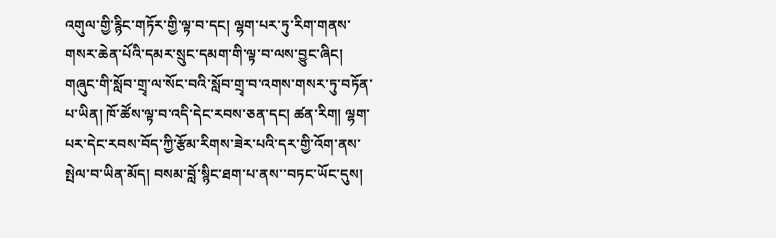འགུལ་གྱི་རྙིང་གཏོར་གྱི་ལྟ་བ་དང། ལྷག་པར་ཏུ་རིག་གནས་གསར་ཆེན་པོའི་དམར་སྲུང་དམག་གི་ལྟ་བ་ལས་བྱུང་ཞིང།
གཞུང་གི་སློབ་གྲྭ་ལ་སོང་བའི་སློབ་གྲྭ་བ་འགས་གསར་ཏུ་བཏོན་པ་ཡིན། ཁོ་ཚོས་ལྟ་བ་འདི་དེང་རབས་ཅན་དང། ཚན་རིག། ལྷག་པར་དེང་རབས་བོད་ཀྱི་རྩོམ་རིགས་ཟེར་པའི་དར་གྱི་འོག་ནས་སྤེལ་བ་ཡིན་མོད། བསམ་བློ་སྙིང་ཐག་པ་ནས་་བཏང་ཡོང་དུས།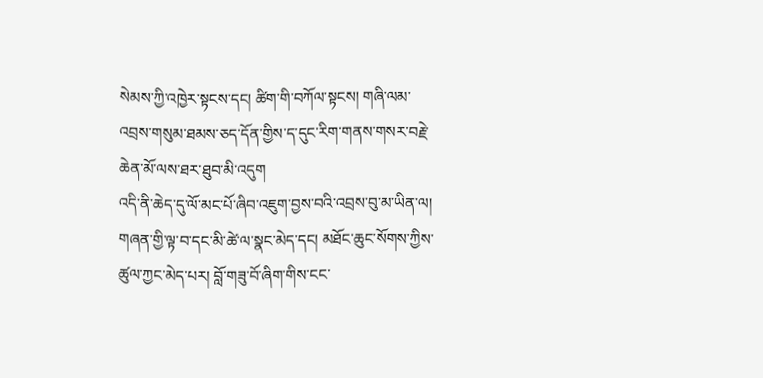སེམས་ཀྱི་འཁྱེར་སྟངས་དང། ཚིག་གི་བཀོལ་སྟངས། གཞི་ལམ་འབྲས་གསུམ་ཐམས་ཅད་དོན་གྱིས་ད་དུང་རིག་གནས་གསར་བརྗེ་ཆེན་མོ་ལས་ཐར་ཐུབ་མི་འདུག
འདི་ནི་ཆེད་དུ་ལོ་མང་པོ་ཞིབ་འཇུག་བྱས་བའི་འབྲས་བུ་མ་ཡིན་ལ། གཞན་གྱི་ལྟ་བ་དང་མི་ཚེ་ལ་སྣང་མེད་དང། མཐོང་ཆུང་སོགས་ཀྱིས་ཚུལ་ཀྱང་མེད་པར། བློ་གཟུ་བོ་ཞིག་གིས་ངང་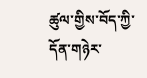ཚུལ་གྱིས་བོད་ཀྱི་དོན་གཉེར་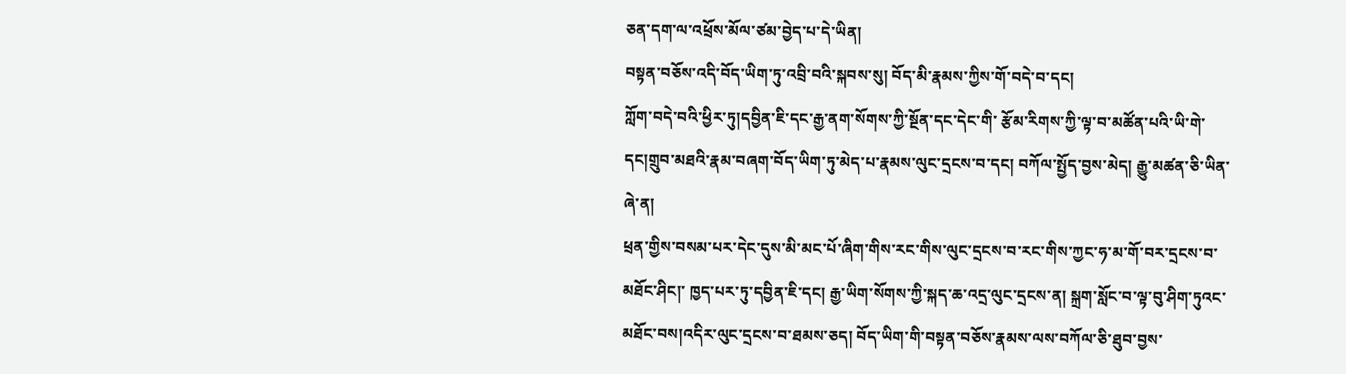ཅན་དག་ལ་འཕྲོས་མོལ་ཙམ་བྱེད་པ་དེ་ཡིན།
བསྟན་བཅོས་འདི་བོད་ཡིག་ཏུ་འབྲི་བའི་སྐབས་སུ། བོད་མི་རྣམས་ཀྱིས་གོ་བདེ་བ་དང།
ཀློག་བདེ་བའི་ཕྱིར་ཏུ།དབྱིན་ཇི་དང་རྒྱ་ནག་སོགས་ཀྱི་སྔོན་དང་དེང་གི་ རྩོམ་རིགས་ཀྱི་ལྟ་བ་མཚོན་པའི་ཡི་གེ་དང།གྲུབ་མཐའི་རྣམ་བཞག་བོད་ཡིག་ཏུ་མེད་པ་རྣམས་ལུང་དྲངས་བ་དང། བཀོལ་སྤྱོད་བྱས་མེད། རྒྱུ་མཚན་ཅི་ཡིན་ཞེ་ན།
ཕྲན་གྱིས་བསམ་པར་དེང་དུས་མི་མང་པོ་ཞིག་གིས་རང་གིས་ལུང་དྲངས་བ་རང་གིས་ཀྱང་ཧ་མ་གོ་བར་དྲངས་བ་མཐོང་ཤིང།་ ཁྱད་པར་ཏུ་དབྱིན་ཇི་དང། རྒྱ་ཡིག་སོགས་ཀྱི་སྐད་ཆ་འདྲ་ལུང་དྲངས་ན། སྐྲག་སློང་བ་ལྟ་བུ་ཤིག་ཏུའང་མཐོང་བས།འདིར་ལུང་དྲངས་བ་ཐམས་ཅད། བོད་ཡིག་གི་བསྟན་བཅོས་རྣམས་ལས་བཀོལ་ཅི་ཐུབ་བྱས་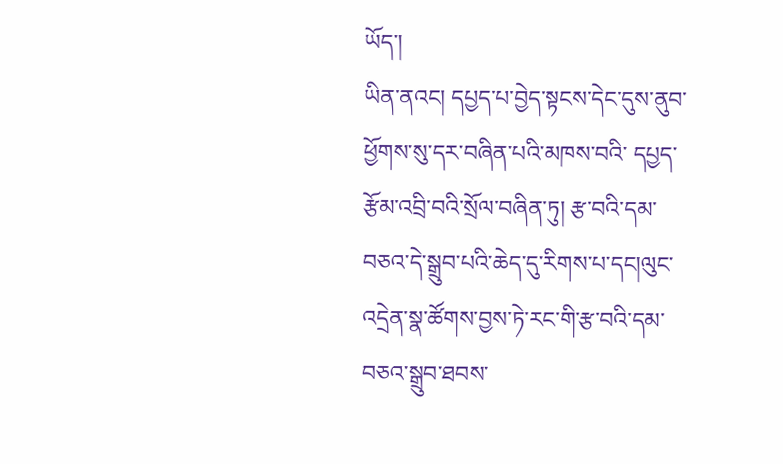ཡོད་།
ཡིན་ནའང། དཔྱད་པ་བྱེད་སྟངས་དེང་དུས་ནུབ་ཕྱོགས་སུ་དར་བཞིན་པའི་མཁས་བའི་ དཔྱད་རྩོམ་འབྲི་བའི་སྲོལ་བཞིན་ཏུ། རྩ་བའི་དམ་བཅའ་དེ་སྒྲུབ་པའི་ཆེད་དུ་རིགས་པ་དང།ལུང་འདྲེན་སྣ་ཚོགས་བྱས་ཏེ་རང་གི་རྩ་བའི་དམ་བཅའ་སྒྲུབ་ཐབས་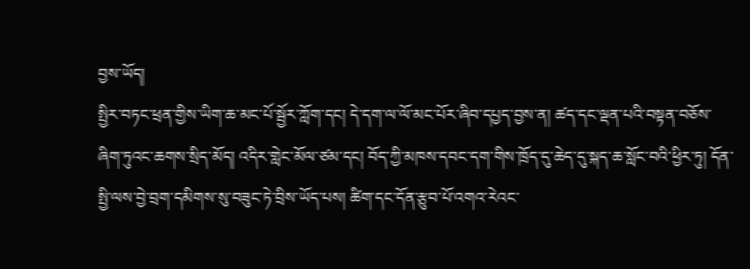བྱས་ཡོད།
སྤྱིར་བཏང་ཕྲན་གྱིས་ཡིག་ཆ་མང་པོ་སྦྱོར་ཀློག་དང། དེ་དག་ལ་ལོ་མང་པོར་ཞིབ་དཔྱད་བྱས་ན། ཚད་དང་ལྡན་པའི་བསྟན་བཅོས་ཞིག་ཏུའང་ཆགས་སྲིད་མོད། འདིར་གླེང་མོལ་ཙམ་དང། བོད་ཀྱི་མཁས་དབང་དག་གིས་ཁྲོད་དུ་ཆེད་དུ་སྐད་ཆ་སློང་བའི་ཕྱིར་ཏུ། དོན་སྤྱི་ལས་བྱེ་བྲག་དམིགས་སུ་བཟུང་ཏེ་བྲིས་ཡོད་པས། ཚིག་དང་དོན་རྩུབ་པོ་འགའ་རེའང་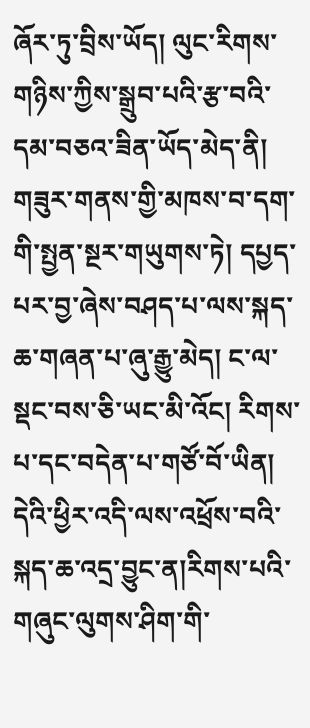ཞོར་ཏུ་བྲིས་ཡོད། ལུང་རིགས་གཉིས་ཀྱིས་སྒྲུབ་པའི་རྩ་བའི་དམ་བཅའ་ཟིན་ཡོད་མེད་ནི། གཟུར་གནས་གྱི་མཁས་བ་དག་གི་སྤྱན་སྔར་གཡུགས་ཏེ། དཔྱད་པར་བྱ་ཞེས་བཤད་པ་ལས་སྐད་ཆ་གཞན་པ་ཞུ་རྒྱུ་མེད། ང་ལ་སྡང་བས་ཅི་ཡང་མི་འོང། རིགས་པ་དང་བདེན་པ་གཙོ་བོ་ཡིན། དེའི་ཕྱིར་འདི་ལས་འཕྲོས་བའི་སྐད་ཆ་འདྲ་བྱུང་ན།རིགས་པའི་གཞུང་ལུགས་ཤིག་གི་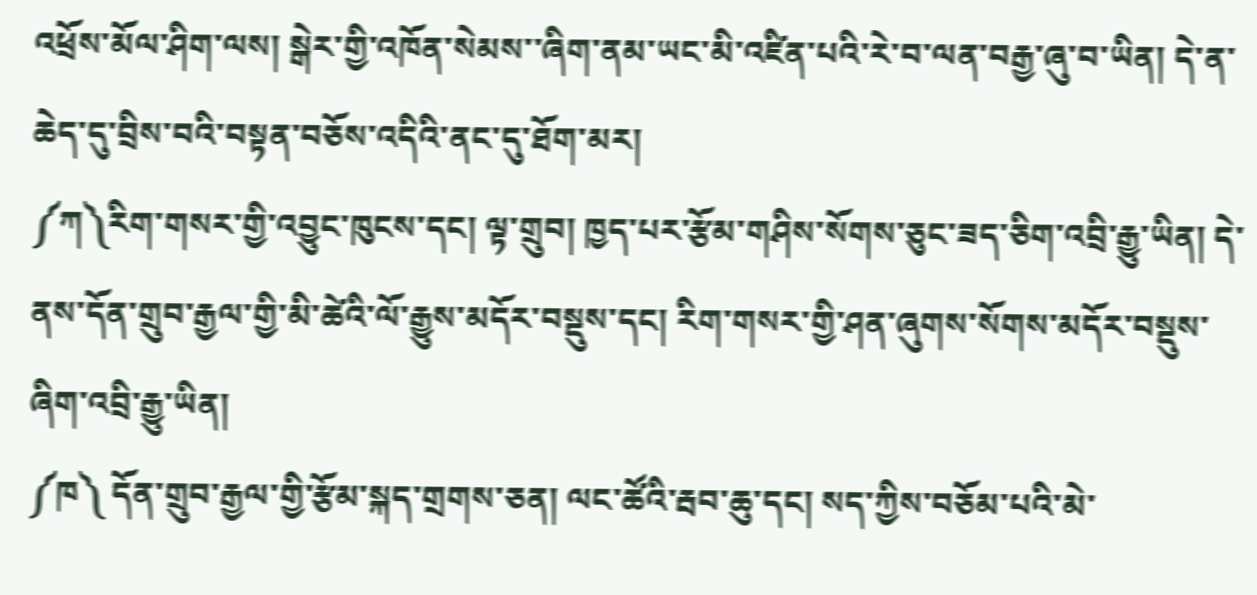འཕྲོས་མོལ་ཤིག་ལས། སྒེར་གྱི་འཁོན་སེམས་་ཞིག་ནམ་ཡང་མི་འཛིན་པའི་རེ་བ་ལན་བརྒྱ་ཞུ་བ་ཡིན། དེ་ན་ཆེད་དུ་བྲིས་བའི་བསྟན་བཅོས་འདིའི་ནང་དུ་ཐོག་མར།
༼ཀ༽རིག་གསར་གྱི་འབྱུང་ཁུངས་དང། ལྟ་གྲུབ། ཁྱད་པར་རྩོམ་གཤིས་སོགས་ཅུང་ཟད་ཅིག་འབྲི་རྒྱུ་ཡིན། དེ་ནས་དོན་གྲུབ་རྒྱལ་གྱི་མི་ཚེའི་ལོ་རྒྱུས་མདོར་བསྡུས་དང། རིག་གསར་གྱི་ཤན་ཞུགས་སོགས་མདོར་བསྡུས་ཞིག་འབྲི་རྒྱུ་ཡིན།
༼ཁ༽ དོན་གྲུབ་རྒྱལ་གྱི་རྩོམ་སྐད་གྲགས་ཅན། ལང་ཚོའི་རྦབ་ཆུ་དང། སད་ཀྱིས་བཅོམ་པའི་མེ་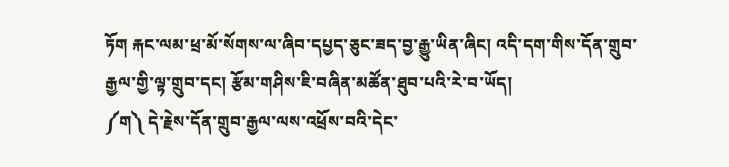ཏོག རྐང་ལམ་ཕྲ་མོ་སོགས་ལ་ཞིབ་དཔྱད་ཅུང་ཟད་བྱ་རྒྱུ་ཡིན་ཞིང། འདི་དག་གིས་དོན་གྲུབ་རྒྱལ་གྱི་ལྟ་གྲུབ་དང། རྩོམ་གཤིས་ཇི་བཞིན་མཚོན་ཐུབ་པའི་རེ་བ་ཡོད།
༼ག༽ དེ་རྗེས་དོན་གྲུབ་རྒྱལ་ལས་འཕྲོས་བའི་དེང་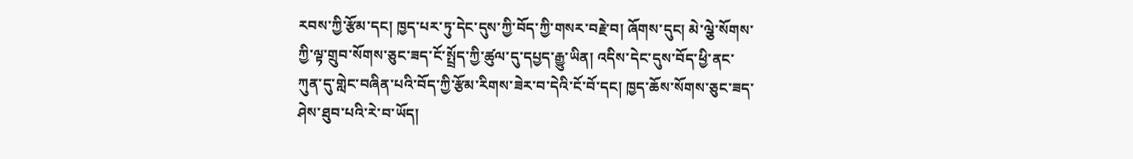རབས་ཀྱི་རྩོམ་དང། ཁྱད་པར་ཏུ་དེང་དུས་ཀྱི་བོད་ཀྱི་གསར་བརྗེ་བ། ཞོགས་དུང། མེ་ལྕེ་སོགས་ཀྱི་ལྟ་གྲུབ་སོགས་ཅུང་ཟད་ངོ་སྤྲོད་ཀྱི་ཚུལ་དུ་དཔྱད་རྒྱུ་ཡིན། འདིས་དེང་དུས་བོད་ཕྱི་ནང་ཀུན་དུ་གླེང་བཞིན་པའི་བོད་ཀྱི་རྩོམ་རིགས་ཟེར་བ་དེའི་ངོ་བོ་དང། ཁྱད་ཆོས་སོགས་ཅུང་ཟད་ཤེས་ཐུབ་པའི་རེ་བ་ཡོད།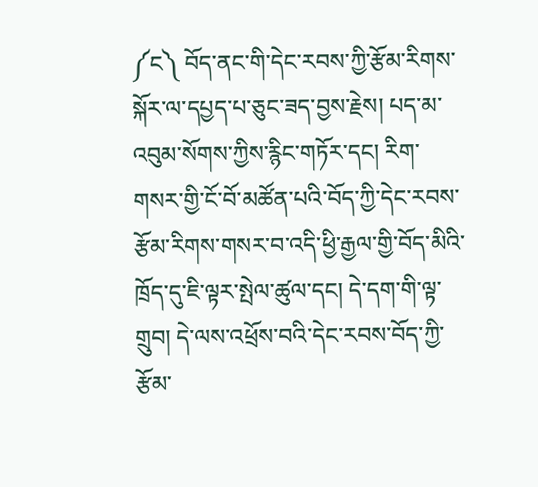༼ང༽ བོད་ནང་གི་དེང་རབས་ཀྱི་རྩོམ་རིགས་སྐོར་ལ་དཔྱད་པ་ཅུང་ཟད་བྱས་རྗེས། པད་མ་འབུམ་སོགས་ཀྱིས་རྙིང་གཏོར་དང། རིག་གསར་གྱི་ངོ་བོ་མཚོན་པའི་བོད་ཀྱི་དེང་རབས་རྩོམ་རིགས་གསར་བ་འདི་ཕྱི་རྒྱལ་གྱི་བོད་མིའི་ཁྲོད་དུ་ཇི་ལྟར་སྤེལ་ཚུལ་དང། དེ་དག་གི་ལྟ་གྲུབ། དེ་ལས་འཕྲོས་བའི་དེང་རབས་བོད་ཀྱི་རྩོམ་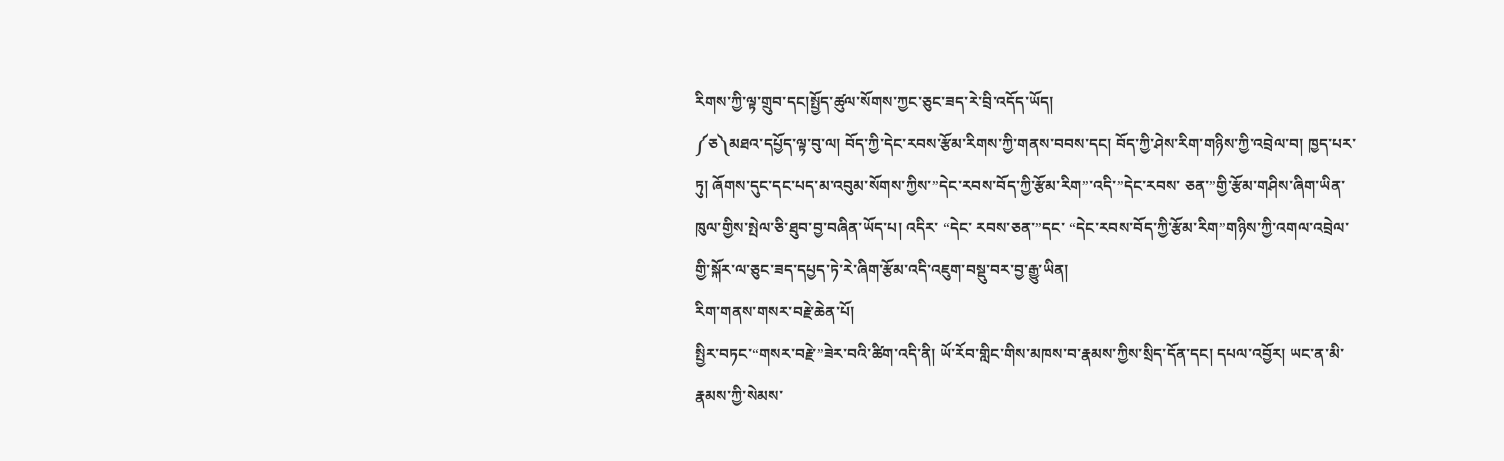རིགས་ཀྱི་ལྟ་གྲུབ་དང།སྤྱོད་ཚུལ་སོགས་ཀྱང་ཅུང་ཟད་རེ་བྲི་འདོད་ཡོད།
༼ཅ༽མཐའ་དཔྱོད་ལྟ་བུ་ལ། བོད་ཀྱི་དེང་རབས་རྩོམ་རིགས་ཀྱི་གནས་བབས་དང། བོད་ཀྱི་ཤེས་རིག་གཉིས་ཀྱི་འབྲེལ་བ། ཁྱད་པར་ཏུ། ཞོགས་དུང་དང་པད་མ་འབུམ་སོགས་ཀྱིས་”དེང་རབས་བོད་ཀྱི་རྩོམ་རིག”་འདི་”དེང་རབས་ ཅན་”གྱི་རྩོམ་གཤིས་ཞིག་ཡིན་ཁུལ་གྱིས་སྤེལ་ཅི་ཐུབ་བྱ་བཞིན་ཡོད་པ། འདིར་ “དེང་ རབས་ཅན་”དང་ “དེང་རབས་བོད་ཀྱི་རྩོམ་རིག”གཉིས་ཀྱི་འགལ་འབྲེལ་གྱི་སྐོར་ལ་ཅུང་ཟད་དཔྱད་ཏེ་རེ་ཞིག་རྩོམ་འདི་འཇུག་བསྡུ་བར་བྱ་རྒྱུ་ཡིན།
རིག་གནས་གསར་བརྗེ་ཆེན་པོ།
སྤྱིར་བཏང་“གསར་བརྗེ་”ཟེར་བའི་ཚིག་འདི་ནི། ཡོ་རོབ་གླིང་གིས་མཁས་བ་རྣམས་ཀྱིས་སྲིད་དོན་དང། དཔལ་འབྱོར། ཡང་ན་མི་རྣམས་ཀྱི་སེམས་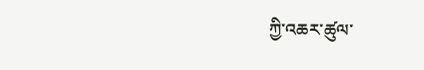ཀྱི་འཆར་ཚུལ་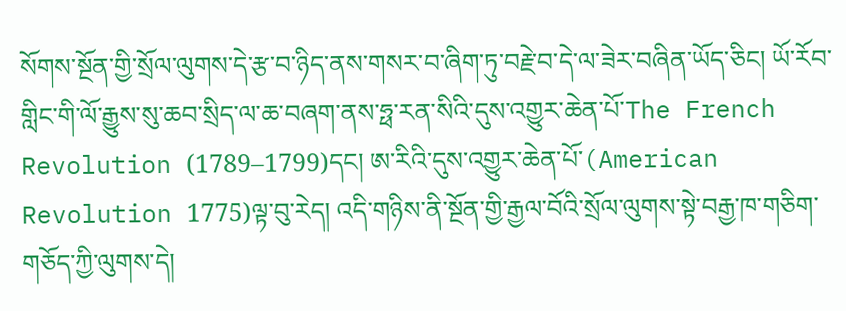སོགས་སྔོན་གྱི་སྲོལ་ལུགས་དེ་རྩ་བ་ཉིད་ནས་གསར་བ་ཞིག་ཏུ་བརྗེ་བ་དེ་ལ་ཟེར་བཞིན་ཡོད་ཅིང། ཡོ་རོབ་གླིང་གི་ལོ་རྒྱུས་སུ་ཆབ་སྲིད་ལ་ཆ་བཞག་ནས་ཧྥ་རན་སིའི་དུས་འགྱུར་ཆེན་པོ་The French Revolution (1789–1799)དང། ཨ་རིའི་དུས་འགྱུར་ཆེན་པོ་(American Revolution 1775)ལྟ་བུ་རེད། འདི་གཉིས་ནི་སྔོན་གྱི་རྒྱལ་བོའི་སྲོལ་ལུགས་སྟེ་བརྒྱ་ཁ་གཅིག་གཅོད་ཀྱི་ལུགས་དེ།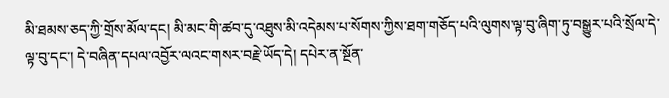མི་ཐམས་ཅད་ཀྱི་གྲོས་མོལ་དང། མི་མང་གི་ཚབ་དུ་འཐུས་མི་འདེམས་པ་སོགས་ཀྱིས་ཐག་གཅོད་པའི་ལུགས་ལྟ་བུ་ཞིག་ཏུ་བསྒྱུར་པའི་སྲོལ་དེ་ལྟ་བུ་དང་། དེ་བཞིན་དཔལ་འབྱོར་ལའང་གསར་བརྗེ་ཡོད་དེ། དཔེར་ན་སྔོན་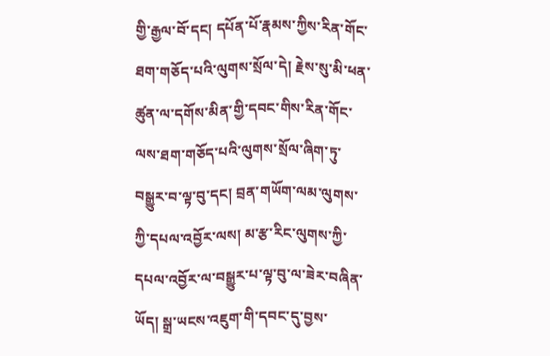གྱི་རྒྱལ་བོ་དང། དཔོན་པོ་རྣམས་ཀྱིས་རིན་གོང་ཐག་གཅོད་པའི་ལུགས་སྲོལ་དེ། རྗེས་སུ་མི་ཕན་ཚུན་ལ་དགོས་མིན་གྱི་དབང་གིས་རིན་གོང་ལས་ཐག་གཅོད་པའི་ལུགས་སྲོལ་ཞིག་ཏུ་བསྒྱུར་བ་ལྟ་བུ་དང། བྲན་གཡོག་ལམ་ལུགས་ཀྱི་དཔལ་འབྱོར་ལས། མ་རྩ་རིང་ལུགས་ཀྱི་དཔལ་འབྱོར་ལ་བསྒྱུར་པ་ལྟ་བུ་ལ་ཟེར་བཞིན་ཡོད། སྒྲ་ཡངས་འཇུག་གི་དབང་དུ་བྱས་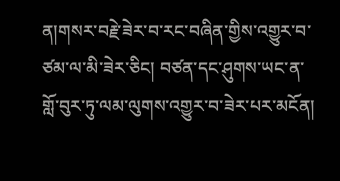ན།གསར་བརྗེ་ཟེར་བ་རང་བཞིན་གྱིས་འགྱུར་བ་ཙམ་ལ་མི་ཟེར་ཅིང། བཙན་དང་ཤུགས་ཡང་ན་གློ་བུར་ཏུ་ལམ་ལུགས་འགྱུར་བ་ཟེར་པར་མངོན།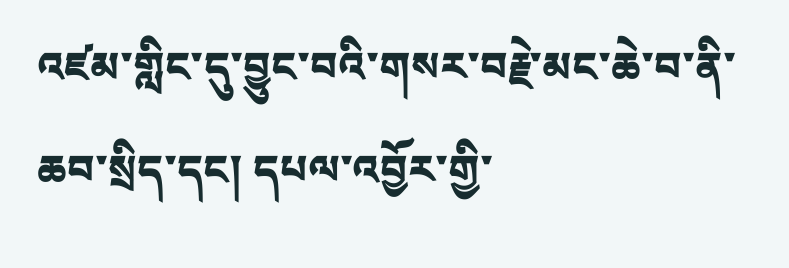འཛམ་གླིང་དུ་བྱུང་བའི་གསར་བརྗེ་མང་ཆེ་བ་ནི་ཆབ་སྲིད་དང། དཔལ་འབྱོར་གྱི་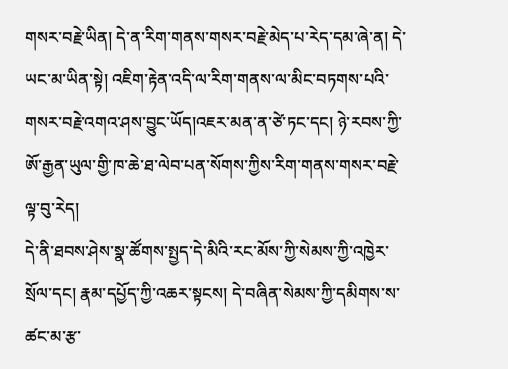གསར་བརྗེ་ཡིན། དེ་ན་རིག་གནས་གསར་བརྗེ་མེད་པ་རེད་དམ་ཞེ་ན། དེ་ཡང་མ་ཡིན་སྟེ། འཇིག་རྟེན་འདི་ལ་རིག་གནས་ལ་མིང་བཏགས་པའི་གསར་བརྗེ་འགའ་ཤས་བྱུང་ཡོད།འཇར་མན་ན་ཙེ་ཏང་དང། ཉེ་རབས་ཀྱི་ཨོ་རྒྱན་ཡུལ་གྱི་ཁ་ཆེ་ཐ་ལེབ་པན་སོགས་ཀྱིས་རིག་གནས་གསར་བརྗེ་ལྟ་བུ་རེད།
དེ་ནི་ཐབས་ཤེས་སྣ་ཚོགས་སྤྱད་དེ་མིའི་རང་མོས་ཀྱི་སེམས་ཀྱི་འཁྱེར་སྲོལ་དང། རྣམ་དཔྱོད་ཀྱི་འཆར་སྟངས། དེ་བཞིན་སེམས་ཀྱི་དམིགས་ས་ཚང་མ་རྩ་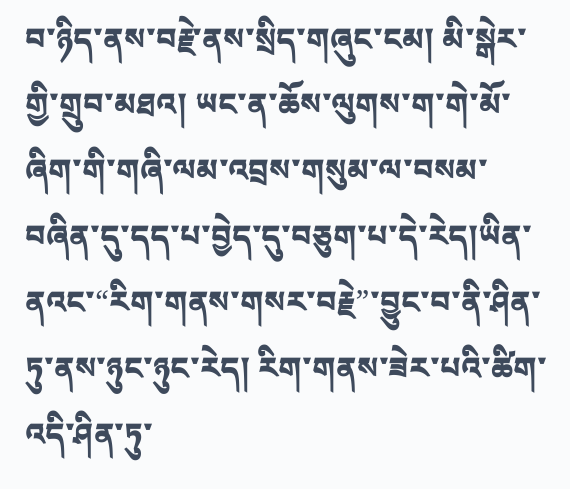བ་ཉིད་ནས་བརྗེ་ནས་སྲིད་གཞུང་ངམ། མི་སྒེར་གྱི་གྲུབ་མཐའ། ཡང་ན་ཆོས་ལུགས་ག་གེ་མོ་ཞིག་གི་གཞི་ལམ་འབྲས་གསུམ་ལ་བསམ་བཞིན་དུ་དད་པ་བྱེད་དུ་བཅུག་པ་དེ་རེད།ཡིན་ནའང་“རིག་གནས་གསར་བརྗེ”་བྱུང་བ་ནི་ཤིན་ཏུ་ནས་ཉུང་ཉུང་རེད། རིག་གནས་ཟེར་པའི་ཚིག་འདི་ཤིན་ཏུ་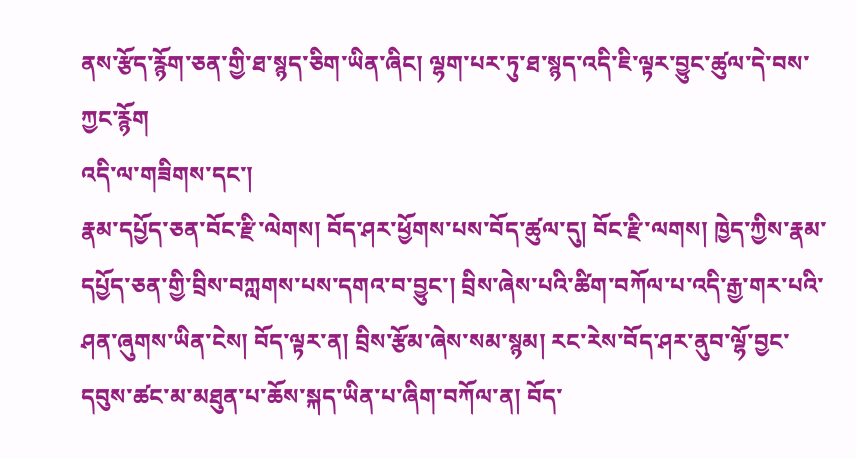ནས་རྩོད་རྙོག་ཅན་གྱི་ཐ་སྙད་ཅིག་ཡིན་ཞིང། ལྷག་པར་ཏུ་ཐ་སྙད་འདི་ཇི་ལྟར་བྱུང་ཚུལ་དེ་བས་ཀྱང་རྙོག
འདི་ལ་གཟིགས་དང་།
རྣམ་དཔྱོད་ཅན་བོང་རྫི་ལེགས། བོད་ཤར་ཕྱོགས་པས་བོད་ཚུལ་དུ། བོང་རྫི་ལགས། ཁྱེད་ཀྱིས་རྣམ་དཔྱོད་ཅན་གྱི་བྲིས་བཀླགས་པས་དགའ་བ་བྱུང་། བྲིས་ཞེས་པའི་ཚིག་བཀོལ་པ་འདི་རྒྱ་གར་པའི་ཤན་ཞུགས་ཡིན་ངེས། བོད་ལྟར་ན། བྲིས་རྩོམ་ཞེས་སམ་སྙམ། རང་རེས་བོད་ཤར་ནུབ་ལྷོ་བྱང་དབུས་ཚང་མ་མཐུན་པ་ཆོས་སྐད་ཡིན་པ་ཞིག་བཀོལ་ན། བོད་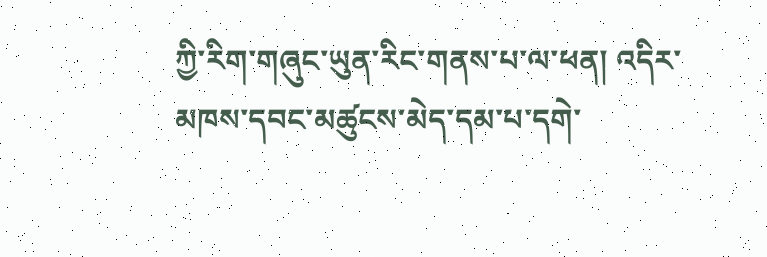ཀྱི་རིག་གཞུང་ཡུན་རིང་གནས་པ་ལ་ཕན། འདིར་མཁས་དབང་མཚུངས་མེད་དམ་པ་དགེ་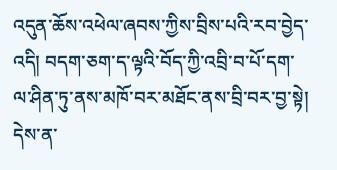འདུན་ཆོས་འཕེལ་ཞབས་ཀྱིས་བྲིས་པའི་རབ་བྱེད་འདི། བདག་ཅག་ད་ལྟའི་བོད་ཀྱི་འབྲི་བ་པོ་དག་ལ་ཤིན་ཏུ་ནས་མཁོ་བར་མཐོང་ནས་བྲི་བར་བྱ་སྟེ།
དེས་ན་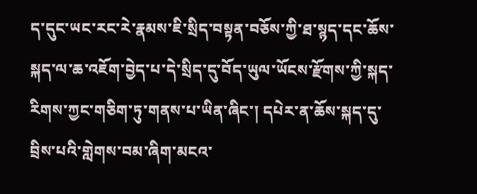ད་དུང་ཡང་རང་རེ་རྣམས་ཇི་སྲིད་བསྟན་བཅོས་ཀྱི་ཐ་སྙད་དང་ཆོས་སྐད་ལ་ཆ་འཇོག་བྱེད་པ་དེ་སྲིད་དུ་བོད་ཡུལ་ཡོངས་རྫོགས་ཀྱི་སྐད་རིགས་ཀྱང་གཅིག་ཏུ་གནས་པ་ཡིན་ཞིང་། དཔེར་ན་ཆོས་སྐད་དུ་བྲིས་པའི་གླེགས་བམ་ཞིག་མངའ་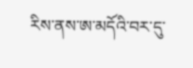རིས་ནས་ཨ་མདོའི་བར་དུ་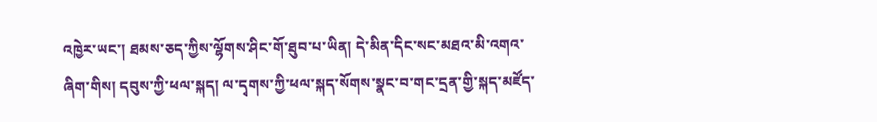འཁྱེར་ཡང་། ཐམས་ཅད་ཀྱིས་ལྷོགས་ཤིང་གོ་ཐུབ་པ་ཡིན། དེ་མིན་དིང་སང་མཐའ་མི་འགའ་ཞིག་གིས། དབུས་ཀྱི་ཕལ་སྐད། ལ་དྭགས་ཀྱི་ཕལ་སྐད་སོགས་སྣང་བ་གང་དྲན་གྱི་སྐད་མཛོད་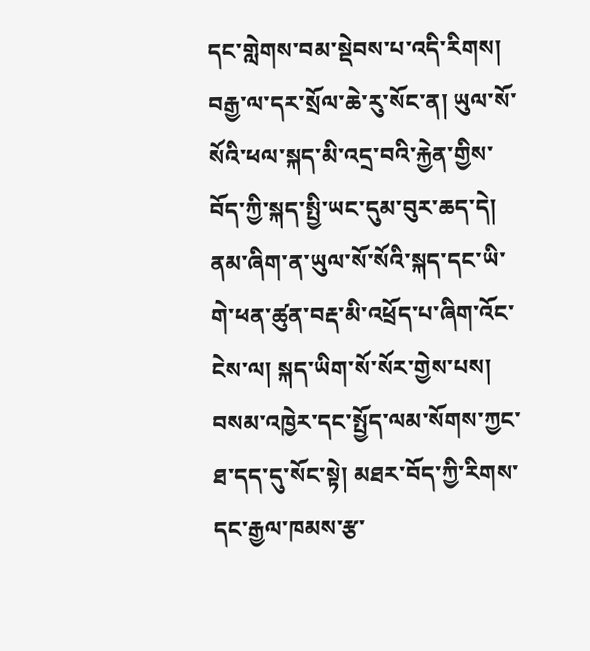དང་གླེགས་བམ་སྡེབས་པ་འདི་རིགས། བརྒྱ་ལ་དར་སྲོལ་ཆེ་རུ་སོང་ན། ཡུལ་སོ་སོའི་ཕལ་སྐད་མི་འདྲ་བའི་རྐྱེན་གྱིས་བོད་ཀྱི་སྐད་སྤྱི་ཡང་དུམ་བུར་ཆད་དེ། ནམ་ཞིག་ན་ཡུལ་སོ་སོའི་སྐད་དང་ཡི་གེ་ཕན་ཚུན་བརྡ་མི་འཕྲོད་པ་ཞིག་འོང་ངེས་ལ། སྐད་ཡིག་སོ་སོར་གྱེས་པས། བསམ་འཁྱེར་དང་སྤྱོད་ལམ་སོགས་ཀྱང་ཐ་དད་དུ་སོང་སྟེ། མཐར་བོད་ཀྱི་རིགས་དང་རྒྱལ་ཁམས་རྩ་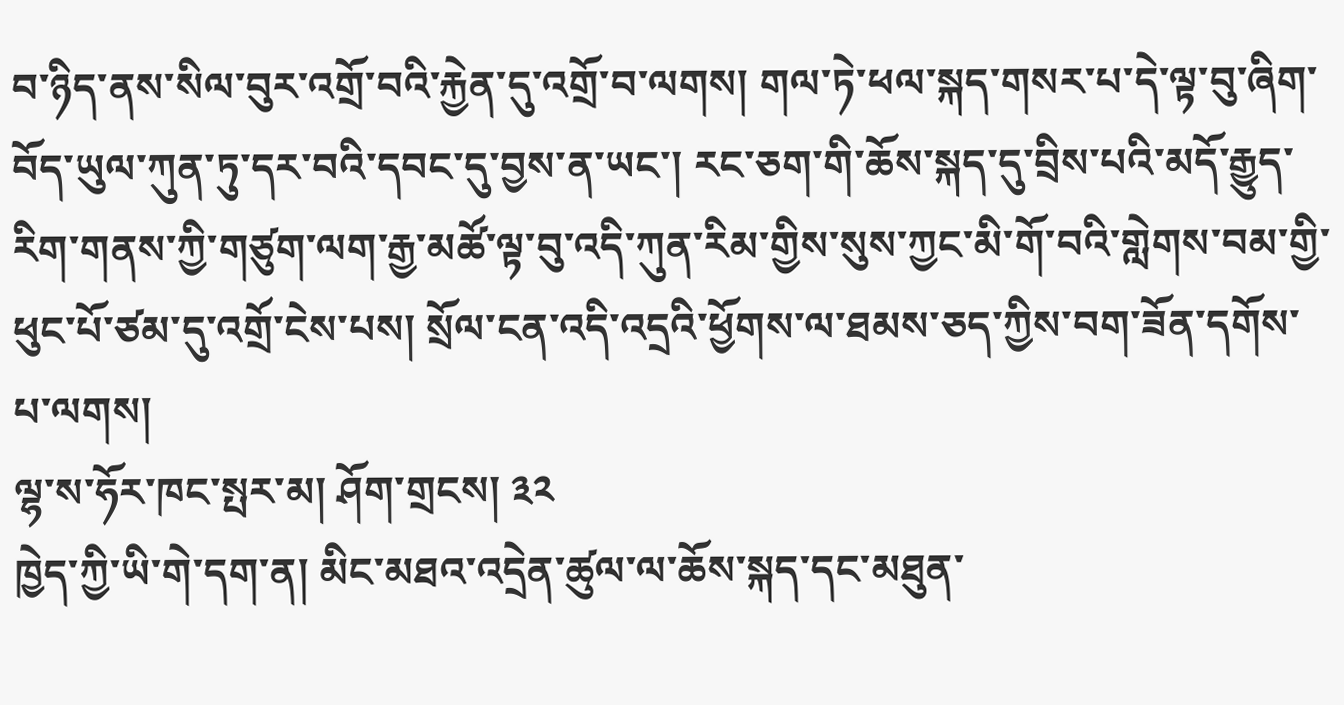བ་ཉིད་ནས་སིལ་བུར་འགྲོ་བའི་རྐྱེན་དུ་འགྲོ་བ་ལགས། གལ་ཏེ་ཕལ་སྐད་གསར་པ་དེ་ལྟ་བུ་ཞིག་བོད་ཡུལ་ཀུན་ཏུ་དར་བའི་དབང་དུ་བྱས་ན་ཡང་། རང་ཅག་གི་ཆོས་སྐད་དུ་བྲིས་པའི་མདོ་རྒྱུད་རིག་གནས་ཀྱི་གཙུག་ལག་རྒྱ་མཚོ་ལྟ་བུ་འདི་ཀུན་རིམ་གྱིས་སུས་ཀྱང་མི་གོ་བའི་གླེགས་བམ་གྱི་ཕུང་པོ་ཙམ་དུ་འགྲོ་ངེས་པས། སྲོལ་ངན་འདི་འདྲའི་ཕྱོགས་ལ་ཐམས་ཅད་ཀྱིས་བག་ཟོན་དགོས་པ་ལགས།
ལྷ་ས་ཧོར་ཁང་སྤར་མ། ཤོག་གྲངས། ༣༢
ཁྱེད་ཀྱི་ཡི་གེ་དག་ན། མིང་མཐའ་འདྲེན་ཚུལ་ལ་ཆོས་སྐད་དང་མཐུན་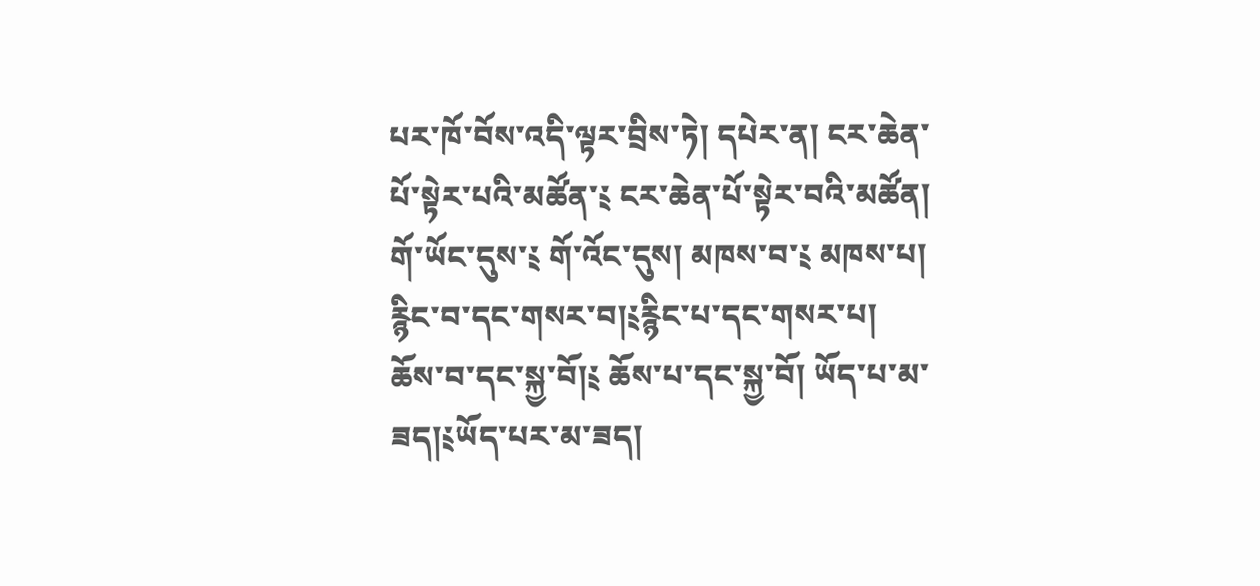པར་ཁོ་བོས་འདི་ལྟར་བྲིས་ཏེ། དཔེར་ན། ངར་ཆེན་པོ་སྟེར་པའི་མཚོན་༴ ངར་ཆེན་པོ་སྟེར་བའི་མཚོན། གོ་ཡོང་དུས་༴ གོ་འོང་དུས། མཁས་བ་༴ མཁས་པ། རྙིང་བ་དང་གསར་བ།༴རྙིང་པ་དང་གསར་པ། ཆོས་བ་དང་སྐྱ་བོ།༴ ཆོས་པ་དང་སྐྱ་བོ། ཡོད་པ་མ་ཟད།༴ཡོད་པར་མ་ཟད།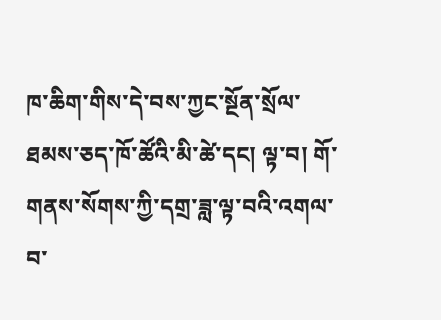ཁ་ཆིག་གིས་དེ་བས་ཀྱང་སྔོན་སྲོལ་ཐམས་ཅད་ཁོ་ཚོའི་མི་ཚེ་དང། ལྟ་བ། གོ་གནས་སོགས་ཀྱི་དགྲ་ཟླ་ལྟ་བའི་འགལ་བ་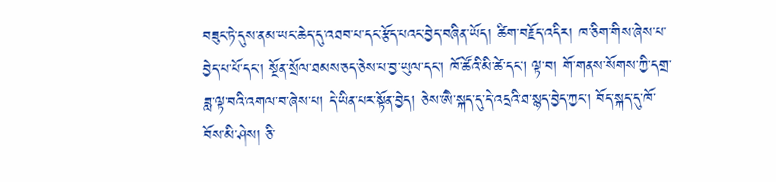བཟུང་ཏེ་དུས་ནམ་ཡང་ཆེད་དུ་འཐབ་པ་དང་རྩོད་པའང་བྱེད་བཞིན་ཡོད། ཚིག་བརྗོད་འདིར། ཁ་ཅིག་གིས་ཞེས་པ་བྱེད་པ་པོ་དང་། སྔོན་སྲོལ་ཐམས་ཅད་ཅེས་པ་བྱ་ཡུལ་དང་། ཁོ་ཚོའི་མི་ཚེ་དང། ལྟ་བ། གོ་གནས་སོགས་ཀྱི་དགྲ་ཟླ་ལྟ་བའི་འགལ་བ་ཞེས་པ། དེ་ཡིན་པར་སྟོན་བྱེད། ཅེས་ཨཻ་སྐད་དུ་དེ་འདྲའི་ཐ་སྙད་བྱེད་ཀྱང་། བོད་སྐད་དུ་ཁོ་བོས་མི་ཤེས། ཅི་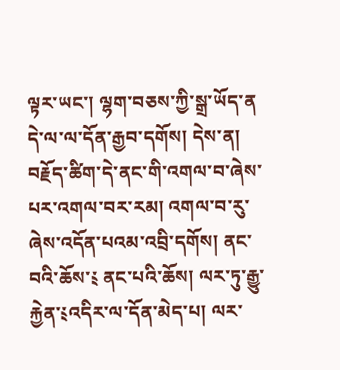ལྟར་ཡང་། ལྷག་བཅས་ཀྱི་སྒྲ་ཡོད་ན དེ་ལ་ལ་དོན་རྒྱབ་དགོས། དེས་ན། བརྗོད་ཚིག་དེ་ནང་གི་འགལ་བ་ཞེས་པར་འགལ་བར་རམ། འགལ་བ་རུ་ཞེས་འདོན་པའམ་འབྲི་དགོས། ནང་བའི་ཆོས་༴ ནང་པའི་ཆོས། ལར་ཏུ་རྒྱུ་རྐྱེན་༴འདིར་ལ་དོན་མེད་པ། ལར་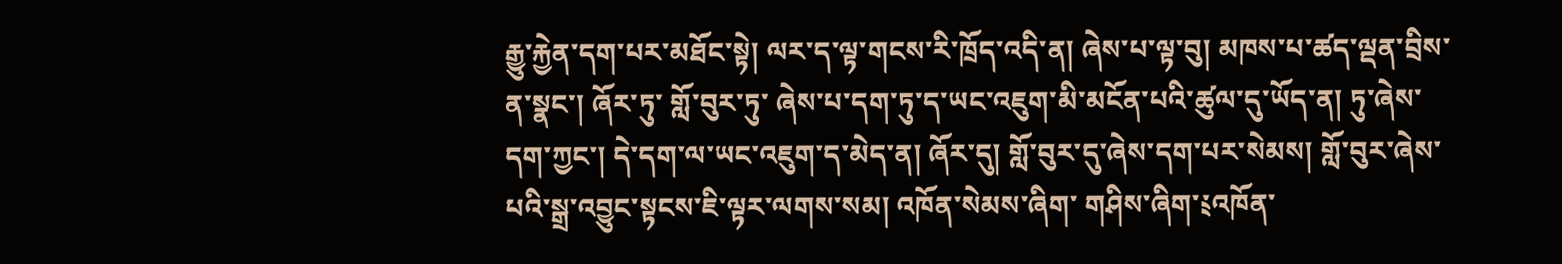རྒྱུ་རྐྱེན་དག་པར་མཐོང་སྟེ། ལར་ད་ལྟ་གངས་རི་ཁྲོད་འདི་ན། ཞེས་པ་ལྟ་བུ། མཁས་པ་ཚད་ལྡན་བྲིས་ན་སྣང་། ཞོར་ཏུ་ གློ་བུར་ཏུ་ ཞེས་པ་དག་ཏུ་ད་ཡང་འཇུག་མི་མངོན་པའི་ཚུལ་དུ་ཡོད་ན། ཏུ་ཞེས་དག་ཀྱང་། དེ་དག་ལ་ཡང་འཇུག་ད་མེད་ན། ཞོར་དུ། གློ་བུར་དུ་ཞེས་དག་པར་སེམས། གློ་བུར་ཞེས་པའི་སྒྲ་འབྱུང་སྟངས་ཇི་ལྟར་ལགས་སམ། འཁོན་སེམས་ཞིག་ གཤིས་ཞིག་༴འཁོན་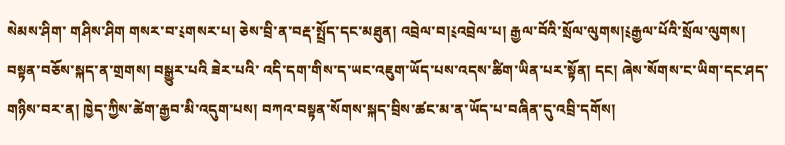སེམས་ཤིག་ གཤིས་ཤིག གསར་བ་༴གསར་པ། ཅེས་བྲི་ན་བརྡ་སྤྲོད་དང་མཐུན། འབྲེལ་བ།༴འབྲེལ་པ། རྒྱལ་བོའི་སྲོལ་ལུགས།༴རྒྱལ་པོའི་སྲོལ་ལུགས། བསྟན་བཅོས་སྐད་ན་གྲགས། བསྒྱུར་པའི ཟེར་པའི་ འདི་དག་གིས་ད་ཡང་འཇུག་ཡོད་པས་འདས་ཚིག་ཡིན་པར་སྟོན། དང། ཞེས་སོགས་ང་ཡིག་དང་ཤད་གཉིས་བར་ན། ཁྱེད་ཀྱིས་ཚེག་རྒྱབ་མི་འདུག་པས། བཀའ་བསྟན་སོགས་སྐད་བྲིས་ཚང་མ་ན་ཡོད་པ་བཞིན་དུ་འབྲི་དགོས།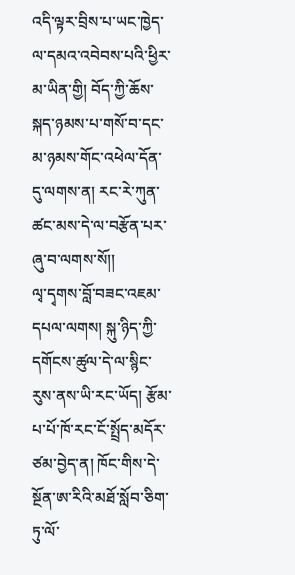འདི་ལྟར་བྲིས་པ་ཡང་ཁྱེད་ལ་དམའ་འབེབས་པའི་ཕྱིར་མ་ཡིན་གྱི། བོད་ཀྱི་ཆོས་སྐད་ཉམས་པ་གསོ་བ་དང་མ་ཉམས་གོང་འཕེལ་དོན་དུ་ལགས་ན། རང་རེ་ཀུན་ཚང་མས་དེ་ལ་བརྩོན་པར་ཞུ་བ་ལགས་སོ།།
ལྭ་དྭགས་བློ་བཟང་འཇམ་དཔལ་ལགས། སྐུ་ཉིད་ཀྱི་དགོངས་ཚུལ་དེ་ལ་སྙིང་རུས་ནས་ཡི་རང་ཡོད། རྩོམ་པ་པོ་ཁོ་རང་ངོ་སྤྲོད་མདོར་ཙམ་བྱེད་ན། ཁོང་གིས་དེ་སྔོན་ཨ་རིའི་མཐོ་སློབ་ཅིག་ཏུ་ལོ་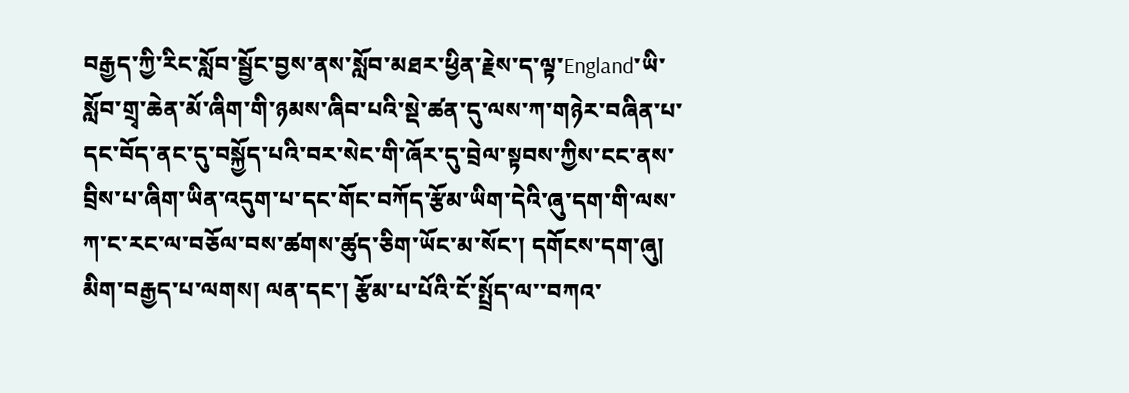བརྒྱད་ཀྱི་རིང་སློབ་སྦྱོང་བྱས་ནས་སློབ་མཐར་ཕྱིན་རྗེས་ད་ལྟ་England་ཡི་སློབ་གྲྭ་ཆེན་མོ་ཞིག་གི་ཉམས་ཞིབ་པའི་སྡེ་ཚན་དུ་ལས་ཀ་གཉེར་བཞིན་པ་དང་བོད་ནང་དུ་བསྐྱོད་པའི་བར་སེང་གི་ཞོར་དུ་བྲེལ་སྟབས་ཀྱིས་ངང་ནས་བྲིས་པ་ཞིག་ཡིན་འདུག་པ་དང་གོང་བཀོད་རྩོམ་ཡིག་དེའི་ཞུ་དག་གི་ལས་ཀ་ང་རང་ལ་བཅོལ་བས་ཚགས་ཚུད་ཅིག་ཡོང་མ་སོང་། དགོངས་དག་ཞུ།
མིག་བརྒྱད་པ་ལགས། ལན་དང་། རྩོམ་པ་པོའི་ངོ་སྤྲོད་ལ་་བཀའ་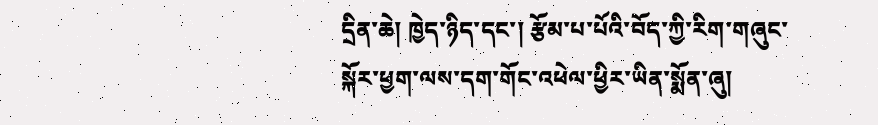དྲིན་ཆེ། ཁྱེད་ཉིད་དང་། རྩོམ་པ་པོའི་བོད་ཀྱི་རིག་གཞུང་སྐོར་ཕྱག་ལས་དག་གོང་འཕེལ་ཕྱིར་ཡིན་སྨོན་ཞུ།